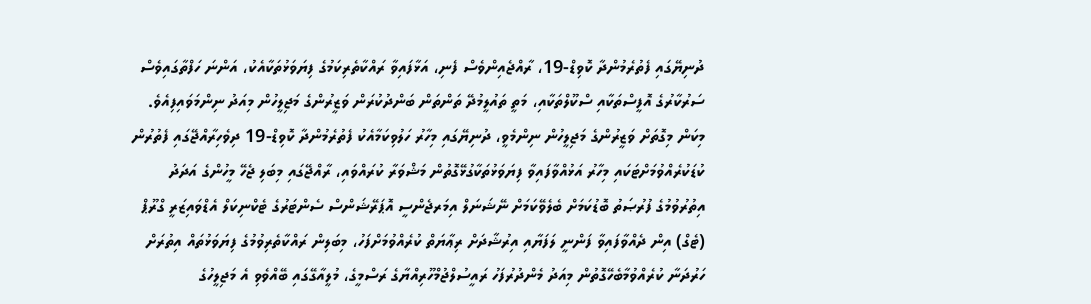ދުނިޔޭގައި ފެތުރެމުންދާ ކޮވިޑް-19، ރާއްޖެއިންވެސް ފެނި، އަޅާފައިވާ ރައްކާތެރިކަމުގެ ފިޔަވަޅުތަކާއެކު، އަންނަ ހަފްތާގައިވެސް ސަރުކާރުގެ އޮފީސްތަކާއި ސްކޫލްތަކާއި، މަތީ ތައުލީމުދޭ ތަންތަން ބަންދުކުރަން ވަޒީރުންގެ މަޖިލީހުން މިއަދު ނިންމަވައިފިއެވެ.
މިކަން މިގޮތަށް ވަޒީރުންގެ މަޖިލީހުން ނިންމެވީ، ދުނިޔޭގައި މިހާރު ހަލުވިކަމާއެކު ފެތުރެމުންދާ ކޮވިޑް-19 ދިވެހިރާއްޖޭގައި ފެތުރުން ކުޑަކުރެއްވުމަށްޓަކައި މިހާރު އަޅުއްވާފައިވާ ފިޔަވަޅުތަކާގުޅޭގޮތުން މަޝްވަރާ ކުރައްވައި، ރާއްޖޭގައި މިބަލި ޖެހޭ މީހުންގެ އަދަދު އިތުރުވުމުގެ ފުރުޞަތު ބޮޑުކަމަށް ބެލެވޭކަމަށް ނޭޝަނަލް އިމަރޖެންސީ އޮޕަރޭޝަންސް ސެންޓަރުގެ ޓެކްނިކަލް އެޑްވައިޒަރީ ގްރޫޕް (ޓެގް) އިން ދެއްވާފައިވާ ފަންނީ ލަފަޔާއި އިރުޝާދަށް ރިޢާޔަތް ކުރެއްވުމަށްފަހު، މިބަލިން ރައްކާތެރިވުމުގެ ފިޔަވަޅުތައް އިތުރަށް ހަރުދަނާ ކުރެއްވުމާބެހޭގޮތުން މިއަދު މެންދުރުފަހު ރައީސުލްޖުމްހޫރިއްޔާގެ ރަސްމީގެ، މުލީއާގޭގައި ބޭއްވެވި އެ މަޖިލީހުގެ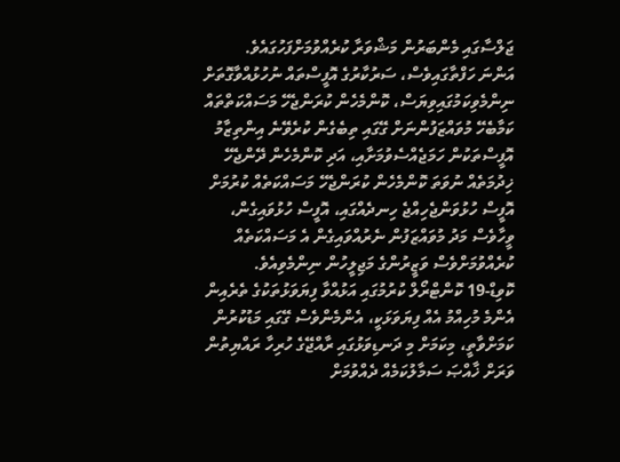ޖަލްސާގައި މެންބަރުން މަޝްވަރާ ކުރެއްވުމަށްފަހުގައެވެ.
އަންނަ ހަފްތާގައިވެސް، ސަރުކާރުގެ އޮފީސްތައް ނުހުޅުއްވާގޮތަށް ނިންމެވިކަމުގައިވިޔަސް، ކޮންމެހެން ކުރަންޖެހޭ މަސައްކަތްތައް ކަމާބެހޭ މުވައްޒަފުންނަށް ގޭގައި ތިބެގެން ކުރެވޭނެ އިންތިޒާމު އޮފީސްތަކުން ހަމަޖެއްސެވުމަށާއި، އަދި ކޮންމެހެން ދޭންޖެހޭ ޚިދުމަތެއް ނުވަތަ ކޮންމެހެން ކުރަންޖެހޭ މަސައްކަތެއް ކުރުމަށް އޮފީސް ހުޅުވަންޖެހިއްޖެ ހިނދެއްގައި، އޮފީސް ހުޅުވައިގެން، ވީހާވެސް މަދު މުވައްޒަފުން ނެރުއްވައިގެން އެ މަސައްކަތެއް ކުރެއްވުމަށްވެސް ވަޒީރުންގެ މަޖިލީހުން ނިންމެވިއެވެ.
ކޮވިޑް-19 ކޮންޓްރޯލް ކުރުމުގައި އަޅުއްވާ ފިޔަވަޅުތަކުގެ ތެރެއިން އެންމެ މުހިއްމު އެއް ފިޔަވަޅަކީ، އެންމެންވެސް ގޭގައި މަޑުކުރުން ކަމަށްވާތީ، މިކަމަށް މި ދަނޑިވަޅުގައި ރާއްޖޭގެ ހުރިހާ ރައްޔިތުން ވަރަށް ޚާއްޞަ ސަމާލުކަމެއް ދެއްވުމަށް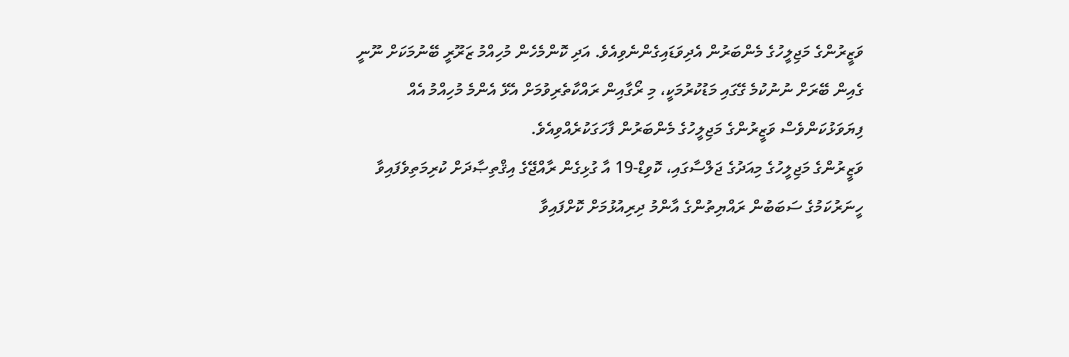ވަޒީރުންގެ މަޖިލީހުގެ މެންބަރުން އެދިވަޑައިގެންނެވިއެވެ. އަދި ކޮންމެހެން މުހިއްމު ޒަރޫރީ ބޭނުމަކަށް ނޫނީ ގެއިން ބޭރަށް ނުނުކުމެ ގޭގައި މަޑުކުރުމަކީ، މި ރޯގާއިން ރައްކާތެރިވުމަށް އެޅޭ އެންމެ މުހިއްމު އެއް ފިޔަވަޅުކަންވެސް ވަޒީރުންގެ މަޖިލީހުގެ މެންބަރުން ފާހަގަކުރެއްވިއެވެ.
ވަޒީރުންގެ މަޖިލީހުގެ މިއަދުގެ ޖަލްސާގައި، ކޮވިޑް-19 އާ ގުޅިގެން ރާއްޖޭގެ އިޤްތިޞާދަށް ކުރިމަތިވެފައިވާ ހީނަރުކަމުގެ ސަބަބުން ރައްޔިތުންގެ އާންމު ދިރިއުޅުމަށް ކޮށްފައިވާ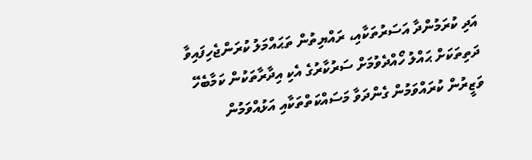އަދި ކުރަމުންދާ އަސަރުތަކާއި، ރައްޔިތުން ތަޙައްމަލު ކުރަންޖެހިފައިވާ ދަތިތަކަށް ޙައްލު ހޯއްދެވުމަށް ސަރުކާރުގެ އެކި އިދާރާތަކުން ކަމާބެހޭ ވަޒީރުން ކުރައްވަމުން ގެންދަވާ މަސައްކަތްތަކާއި އަޅުއްވަމުން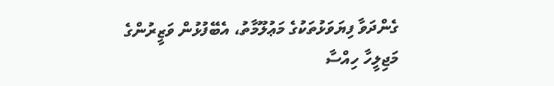ގެންދަވާ ފިޔަވަޅުތަކުގެ މަޢުލޫމާތު، އެބޭފުޅުން ވަޒީރުންގެ މަޖިލީހާ ހިއްސާ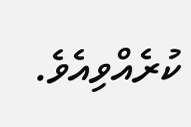ކުރެއްވިއެވެ.